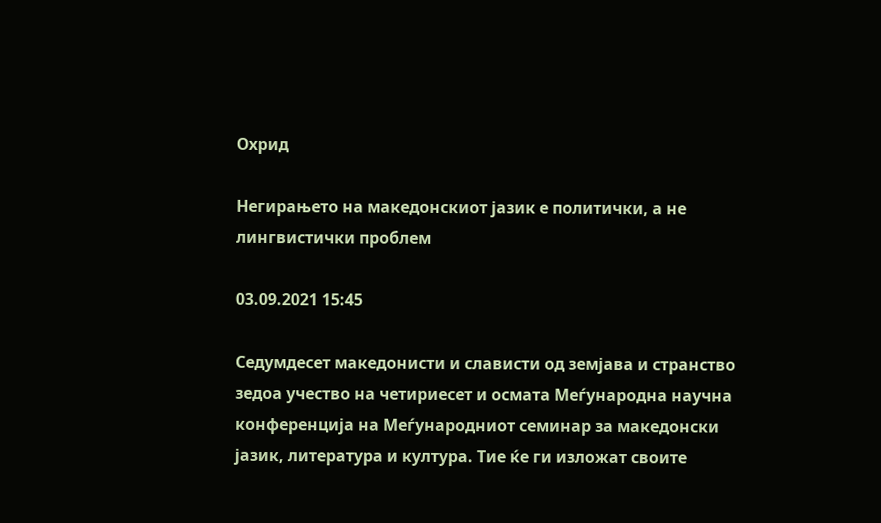Охрид

Негирањето на македонскиот јазик е политички, а не лингвистички проблем

03.09.2021 15:45

Седумдесет македонисти и слависти од земјава и странство зедоа учество на четириесет и осмата Меѓународна научна конференција на Меѓународниот семинар за македонски јазик, литература и култура. Тие ќе ги изложат своите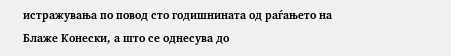истражувања по повод сто годишнината од раѓањето на Блаже Конески, а што се однесува до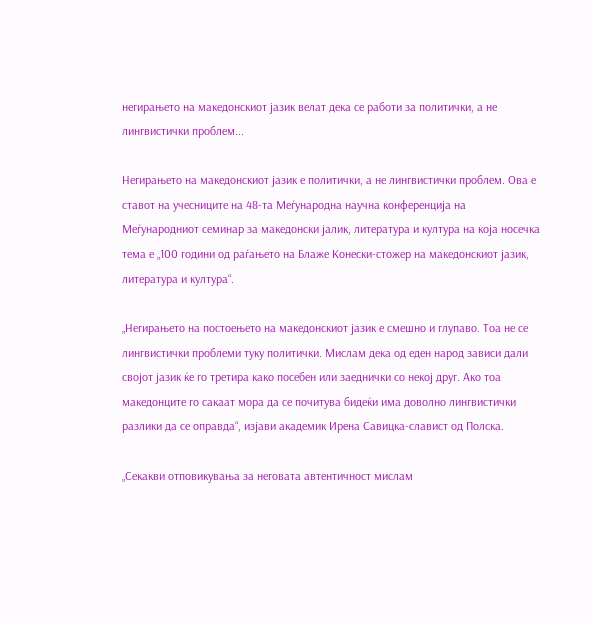негирањето на македонскиот јазик велат дека се работи за политички, а не лингвистички проблем...

Негирањето на македонскиот јазик е политички, а не лингвистички проблем. Ова е ставот на учесниците на 48-та Меѓународна научна конференција на Меѓународниот семинар за македонски јалик, литература и култура на која носечка тема е „100 години од раѓањето на Блаже Конески-стожер на македонскиот јазик, литература и култура“.

„Негирањето на постоењето на македонскиот јазик е смешно и глупаво. Тоа не се лингвистички проблеми туку политички. Мислам дека од еден народ зависи дали својот јазик ќе го третира како посебен или заеднички со некој друг. Ако тоа македонците го сакаат мора да се почитува бидеќи има доволно лингвистички разлики да се оправда“, изјави академик Ирена Савицка-славист од Полска.

„Секакви отповикувања за неговата автентичност мислам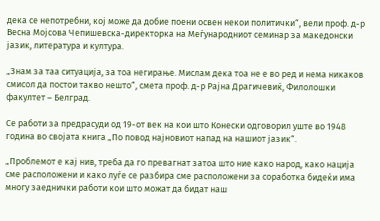дека се непотребни, кој може да добие поени освен некои политички“, вели проф. д-р Весна Мојсова Чепишевска-директорка на Меѓународниот семинар за македонски јазик, литература и култура.

„Знам за таа ситуација, за тоа негирање. Мислам дека тоа не е во ред и нема никаков смисол да постои такво нешто“, смета проф. д-р Рајна Драгичевиќ, Филолошки факултет – Белград.

Се работи за предрасуди од 19-от век на кои што Конески одговорил уште во 1948 година во својата книга „По повод најновиот напад на нашиот јазик“.

„Проблемот е кај нив, треба да го превагнат затоа што ние како народ, како нација сме расположени и како луѓе се разбира сме расположени за соработка бидеќи има многу заеднички работи кои што можат да бидат наш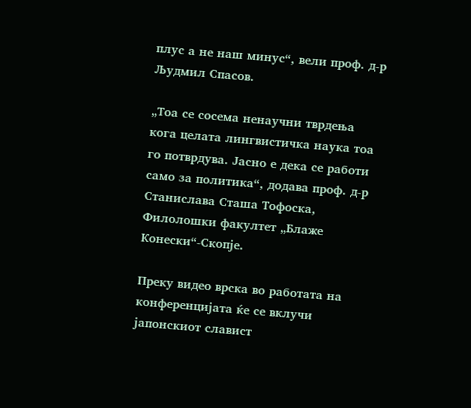плус а не наш минус“, вели проф. д-р Људмил Спасов.

„Тоа се сосема ненаучни тврдења кога целата лингвистичка наука тоа го потврдува. Јасно е дека се работи само за политика“, додава проф. д-р Станислава Сташа Тофоска, Филолошки факултет „Блаже Конески“-Скопје.

Преку видео врска во работата на конференцијата ќе се вклучи јапонскиот славист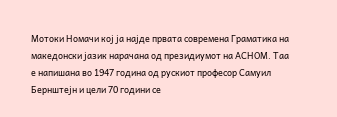Мотоки Номачи кој ја најде првата современа Граматика на македонски јазик нарачана од президиумот на АСНОМ. Таа е напишана во 1947 година од рускиот професор Самуил Бернштејн и цели 70 години се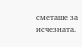сметаше за исчезната.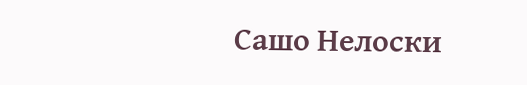Сашо Нелоски